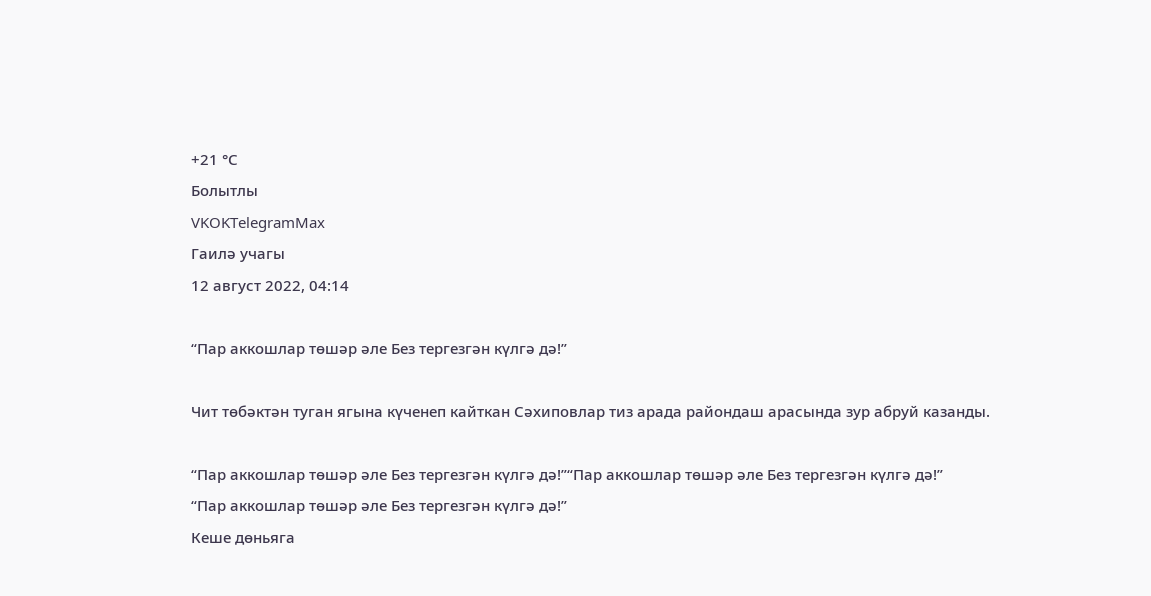+21 °С
Болытлы
VKOKTelegramMax
Гаилә учагы
12 август 2022, 04:14

“Пар аккошлар төшәр әле Без тергезгән күлгә дә!”

Чит төбәктән туган ягына күченеп кайткан Сәхиповлар тиз арада райондаш арасында зур абруй казанды.

“Пар аккошлар төшәр әле Без тергезгән күлгә дә!”“Пар аккошлар төшәр әле Без тергезгән күлгә дә!”
“Пар аккошлар төшәр әле Без тергезгән күлгә дә!”
Кеше дөньяга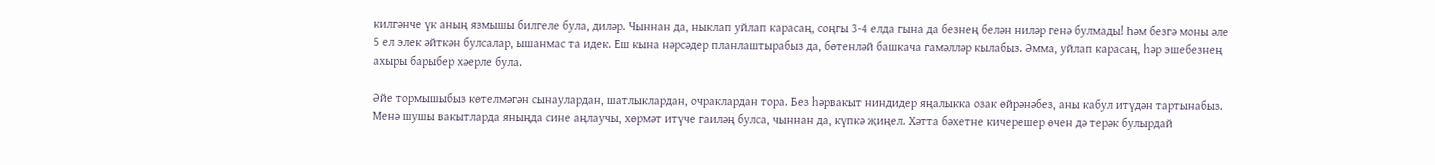килгәнче үк аның язмышы билгеле була, диләр. Чыннан да, ныклап уйлап карасаң, соңгы 3-4 елда гына да безнең белән ниләр генә булмады! Һәм безгә моны әле 5 ел элек әйткән булсалар, ышанмас та идек. Еш кына нәрсәдер планлаштырабыз да, бөтенләй башкача гамәлләр кылабыз. Әмма, уйлап карасаң, һәр эшебезнең ахыры барыбер хәерле була.

Әйе тормышыбыз көтелмәгән сынаулардан, шатлыклардан, очраклардан тора. Без һәрвакыт ниндидер яңалыкка озак өйрәнәбез, аны кабул итүдән тартынабыз. Менә шушы вакытларда яныңда сине аңлаучы, хөрмәт итүче гаиләң булса, чыннан да, күпкә җиңел. Хәтта бәхетне кичерешер өчен дә терәк булырдай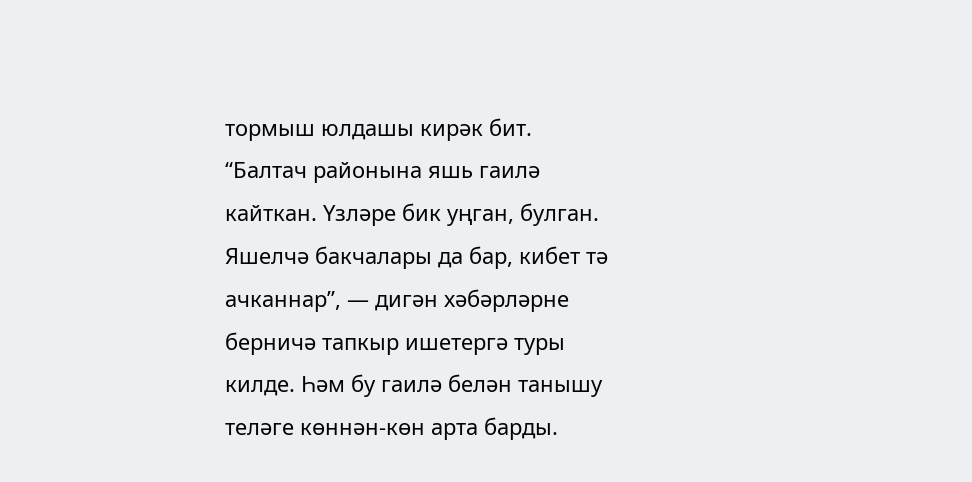тормыш юлдашы кирәк бит.
“Балтач районына яшь гаилә кайткан. Үзләре бик уңган, булган. Яшелчә бакчалары да бар, кибет тә ачканнар”, — дигән хәбәрләрне берничә тапкыр ишетергә туры килде. Һәм бу гаилә белән танышу теләге көннән-көн арта барды.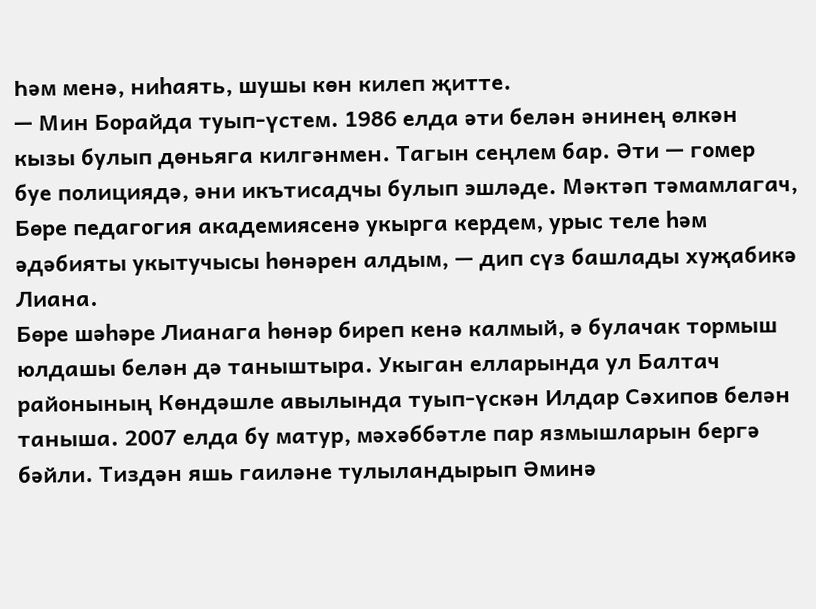Һәм менә, ниһаять, шушы көн килеп җитте.
— Мин Борайда туып-үстем. 1986 елда әти белән әнинең өлкән кызы булып дөньяга килгәнмен. Тагын сеңлем бар. Әти — гомер буе полициядә, әни икътисадчы булып эшләде. Мәктәп тәмамлагач, Бөре педагогия академиясенә укырга кердем, урыс теле һәм әдәбияты укытучысы һөнәрен алдым, — дип сүз башлады хуҗабикә Лиана.
Бөре шәһәре Лианага һөнәр биреп кенә калмый, ә булачак тормыш юлдашы белән дә таныштыра. Укыган елларында ул Балтач районының Көндәшле авылында туып-үскән Илдар Сәхипов белән таныша. 2007 елда бу матур, мәхәббәтле пар язмышларын бергә бәйли. Тиздән яшь гаиләне тулыландырып Әминә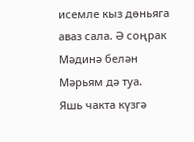исемле кыз дөньяга аваз сала. Ә соңрак Мәдинә белән Мәрьям дә туа.
Яшь чакта күзгә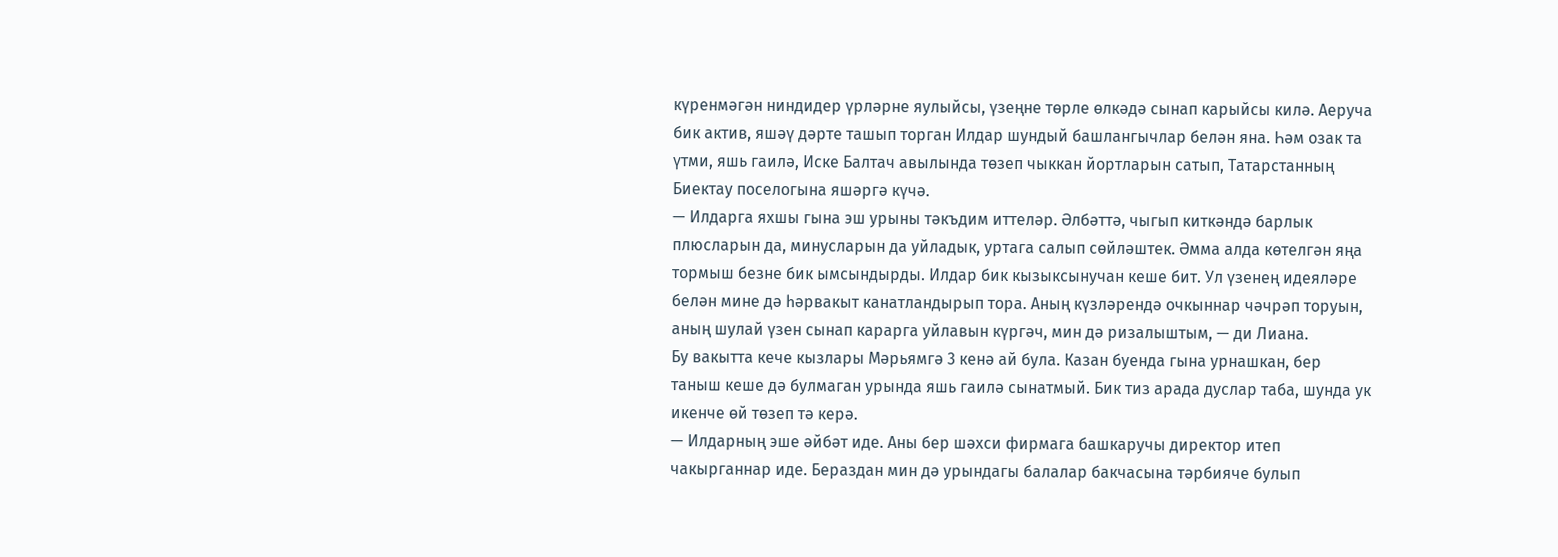күренмәгән ниндидер үрләрне яулыйсы, үзеңне төрле өлкәдә сынап карыйсы килә. Аеруча бик актив, яшәү дәрте ташып торган Илдар шундый башлангычлар белән яна. Һәм озак та үтми, яшь гаилә, Иске Балтач авылында төзеп чыккан йортларын сатып, Татарстанның Биектау поселогына яшәргә күчә.
— Илдарга яхшы гына эш урыны тәкъдим иттеләр. Әлбәттә, чыгып киткәндә барлык плюсларын да, минусларын да уйладык, уртага салып сөйләштек. Әмма алда көтелгән яңа тормыш безне бик ымсындырды. Илдар бик кызыксынучан кеше бит. Ул үзенең идеяләре белән мине дә һәрвакыт канатландырып тора. Аның күзләрендә очкыннар чәчрәп торуын, аның шулай үзен сынап карарга уйлавын күргәч, мин дә ризалыштым, — ди Лиана.
Бу вакытта кече кызлары Мәрьямгә 3 кенә ай була. Казан буенда гына урнашкан, бер таныш кеше дә булмаган урында яшь гаилә сынатмый. Бик тиз арада дуслар таба, шунда ук икенче өй төзеп тә керә.
— Илдарның эше әйбәт иде. Аны бер шәхси фирмага башкаручы директор итеп чакырганнар иде. Бераздан мин дә урындагы балалар бакчасына тәрбияче булып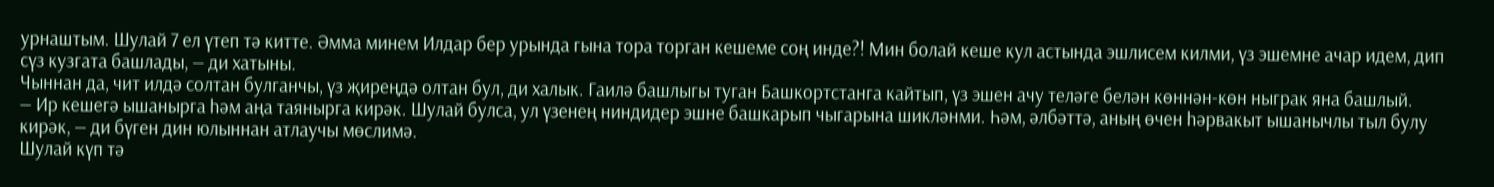урнаштым. Шулай 7 ел үтеп тә китте. Әмма минем Илдар бер урында гына тора торган кешеме соң инде?! Мин болай кеше кул астында эшлисем килми, үз эшемне ачар идем, дип сүз кузгата башлады, — ди хатыны.
Чыннан да, чит илдә солтан булганчы, үз җиреңдә олтан бул, ди халык. Гаилә башлыгы туган Башкортстанга кайтып, үз эшен ачу теләге белән көннән-көн ныграк яна башлый.
— Ир кешегә ышанырга һәм аңа таянырга кирәк. Шулай булса, ул үзенең ниндидер эшне башкарып чыгарына шикләнми. Һәм, әлбәттә, аның өчен һәрвакыт ышанычлы тыл булу кирәк, — ди бүген дин юлыннан атлаучы мөслимә.
Шулай күп тә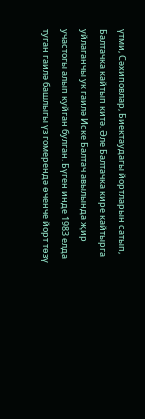үтми, Сәхиповлар, Биектаудагы йортларын сатып, Балтачка кайтып китә. Әле Балтачка кире кайтырга уйлаганчы ук гаилә Иске Балтач авылында җир участогы алып куйган булган. Бүген инде 1983 елда туган гаилә башлыгы үз гомерендә өченче йорт төзү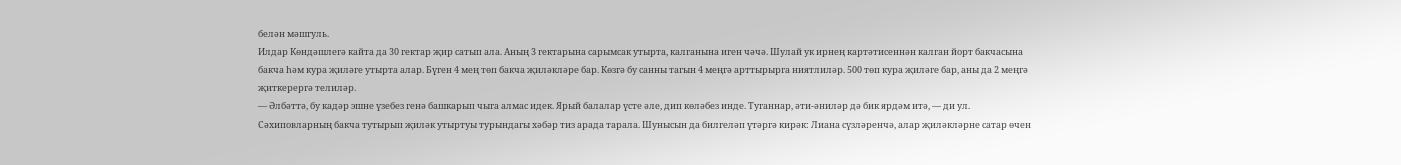белән мәшгуль.
Илдар Көндәшлегә кайта да 30 гектар җир сатып ала. Аның 3 гектарына сарымсак утырта, калганына иген чәчә. Шулай ук ирнең картәтисеннән калган йорт бакчасына бакча һәм кура җиләге утырта алар. Бүген 4 мең төп бакча җиләкләре бар. Көзгә бу санны тагын 4 меңгә арттырырга ниятлиләр. 500 төп кура җиләге бар, аны да 2 меңгә җиткерергә телиләр.
— Әлбәттә, бу кадәр эшне үзебез генә башкарып чыга алмас идек. Ярый балалар үсте әле, дип көләбез инде. Туганнар, әти-әниләр дә бик ярдәм итә, — ди ул.
Сәхиповларның бакча тутырып җиләк утыртуы турындагы хәбәр тиз арада тарала. Шунысын да билгеләп үтәргә кирәк: Лиана сүзләренчә, алар җиләкләрне сатар өчен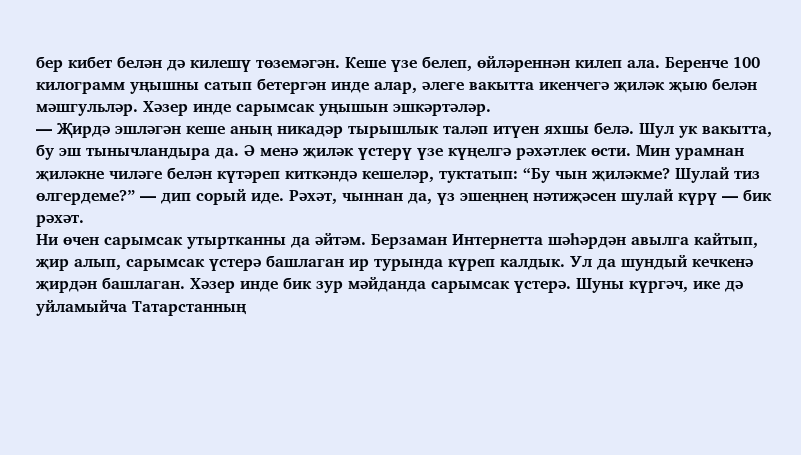бер кибет белән дә килешү төземәгән. Кеше үзе белеп, өйләреннән килеп ала. Беренче 100 килограмм уңышны сатып бетергән инде алар, әлеге вакытта икенчегә җиләк җыю белән мәшгульләр. Хәзер инде сарымсак уңышын эшкәртәләр.
— Җирдә эшләгән кеше аның никадәр тырышлык таләп итүен яхшы белә. Шул ук вакытта, бу эш тынычландыра да. Ә менә җиләк үстерү үзе күңелгә рәхәтлек өсти. Мин урамнан җиләкне чиләге белән күтәреп киткәндә кешеләр, туктатып: “Бу чын җиләкме? Шулай тиз өлгердеме?” — дип сорый иде. Рәхәт, чыннан да, үз эшеңнең нәтиҗәсен шулай күрү — бик рәхәт.
Ни өчен сарымсак утыртканны да әйтәм. Берзаман Интернетта шәһәрдән авылга кайтып, җир алып, сарымсак үстерә башлаган ир турында күреп калдык. Ул да шундый кечкенә җирдән башлаган. Хәзер инде бик зур мәйданда сарымсак үстерә. Шуны күргәч, ике дә уйламыйча Татарстанның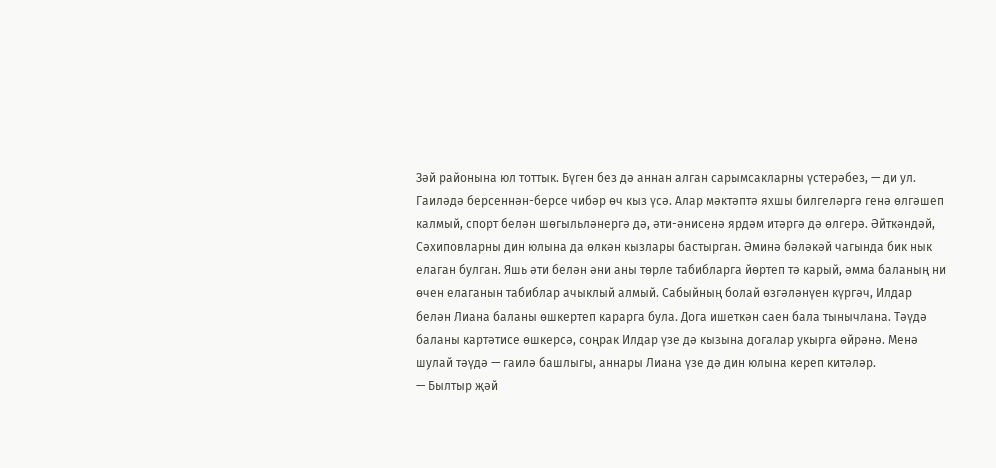Зәй районына юл тоттык. Бүген без дә аннан алган сарымсакларны үстерәбез, — ди ул.
Гаиләдә берсеннән-берсе чибәр өч кыз үсә. Алар мәктәптә яхшы билгеләргә генә өлгәшеп калмый, спорт белән шөгыльләнергә дә, әти-әнисенә ярдәм итәргә дә өлгерә. Әйткәндәй, Сәхиповларны дин юлына да өлкән кызлары бастырган. Әминә бәләкәй чагында бик нык елаган булган. Яшь әти белән әни аны төрле табибларга йөртеп тә карый, әмма баланың ни өчен елаганын табиблар ачыклый алмый. Сабыйның болай өзгәләнүен күргәч, Илдар белән Лиана баланы өшкертеп карарга була. Дога ишеткән саен бала тынычлана. Тәүдә баланы картәтисе өшкерсә, соңрак Илдар үзе дә кызына догалар укырга өйрәнә. Менә шулай тәүдә — гаилә башлыгы, аннары Лиана үзе дә дин юлына кереп китәләр.
— Былтыр җәй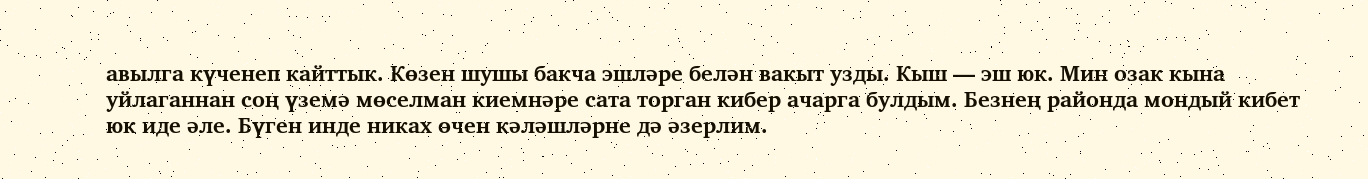авылга күченеп кайттык. Көзен шушы бакча эшләре белән вакыт узды. Кыш — эш юк. Мин озак кына уйлаганнан соң үземә мөселман киемнәре сата торган кибер ачарга булдым. Безнең районда мондый кибет юк иде әле. Бүген инде никах өчен кәләшләрне дә әзерлим.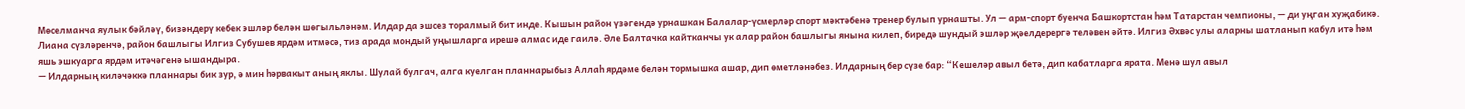Мөселманча яулык бәйләү, бизәндерү кебек эшләр белән шөгыльләнәм. Илдар да эшсез торалмый бит инде. Кышын район үзәгендә урнашкан Балалар-үсмерләр спорт мәктәбенә тренер булып урнашты. Ул — арм-спорт буенча Башкортстан һәм Татарстан чемпионы, — ди уңган хуҗабикә.
Лиана сүзләренчә, район башлыгы Илгиз Субушев ярдәм итмәсә, тиз арада мондый уңышларга ирешә алмас иде гаилә. Әле Балтачка кайтканчы ук алар район башлыгы янына килеп, биредә шундый эшләр җәелдерергә теләвен әйтә. Илгиз Әхвәс улы аларны шатланып кабул итә һәм яшь эшкуарга ярдәм итәчәгенә ышандыра.
— Илдарның киләчәккә планнары бик зур, ә мин һәрвакыт аның яклы. Шулай булгач, алга куелган планнарыбыз Аллаһ ярдәме белән тормышка ашар, дип өметләнәбез. Илдарның бер сүзе бар: “Кешеләр авыл бетә, дип кабатларга ярата. Менә шул авыл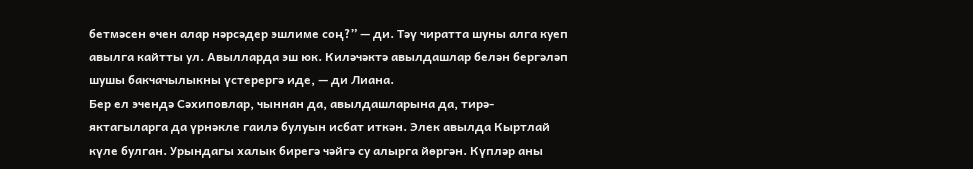бетмәсен өчен алар нәрсәдер эшлиме соң?” — ди. Тәү чиратта шуны алга куеп авылга кайтты ул. Авылларда эш юк. Киләчәктә авылдашлар белән бергәләп шушы бакчачылыкны үстерергә иде, — ди Лиана.
Бер ел эчендә Сәхиповлар, чыннан да, авылдашларына да, тирә-яктагыларга да үрнәкле гаилә булуын исбат иткән. Элек авылда Кыртлай күле булган. Урындагы халык бирегә чәйгә су алырга йөргән. Күпләр аны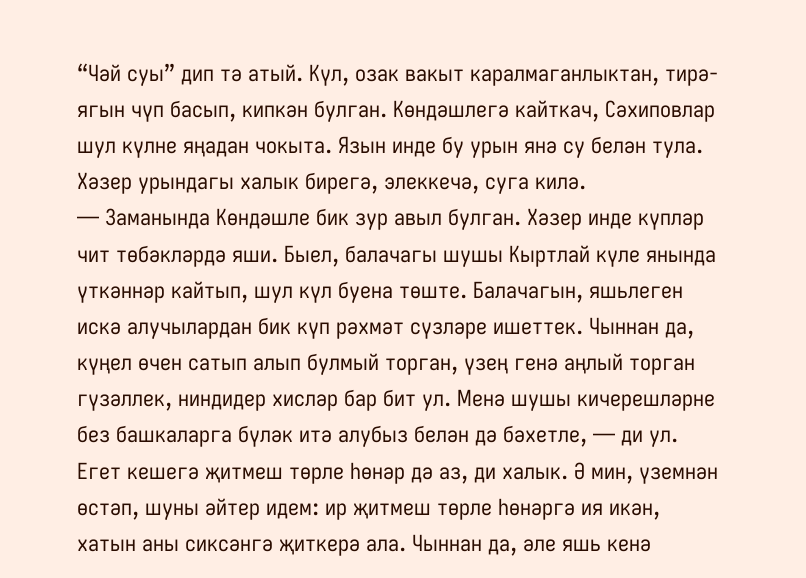“Чәй суы” дип тә атый. Күл, озак вакыт каралмаганлыктан, тирә-ягын чүп басып, кипкән булган. Көндәшлегә кайткач, Сәхиповлар шул күлне яңадан чокыта. Язын инде бу урын янә су белән тула. Хәзер урындагы халык бирегә, элеккечә, суга килә.
— Заманында Көндәшле бик зур авыл булган. Хәзер инде күпләр чит төбәкләрдә яши. Быел, балачагы шушы Кыртлай күле янында үткәннәр кайтып, шул күл буена төште. Балачагын, яшьлеген искә алучылардан бик күп рәхмәт сүзләре ишеттек. Чыннан да, күңел өчен сатып алып булмый торган, үзең генә аңлый торган гүзәллек, ниндидер хисләр бар бит ул. Менә шушы кичерешләрне без башкаларга бүләк итә алубыз белән дә бәхетле, — ди ул.
Егет кешегә җитмеш төрле һөнәр дә аз, ди халык. Ә мин, үземнән өстәп, шуны әйтер идем: ир җитмеш төрле һөнәргә ия икән, хатын аны сиксәнгә җиткерә ала. Чыннан да, әле яшь кенә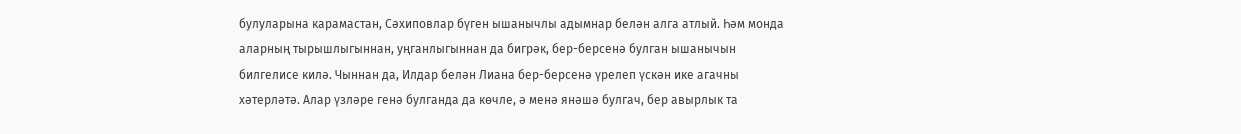булуларына карамастан, Сәхиповлар бүген ышанычлы адымнар белән алга атлый. Һәм монда аларның тырышлыгыннан, уңганлыгыннан да бигрәк, бер-берсенә булган ышанычын билгелисе килә. Чыннан да, Илдар белән Лиана бер-берсенә үрелеп үскән ике агачны хәтерләтә. Алар үзләре генә булганда да көчле, ә менә янәшә булгач, бер авырлык та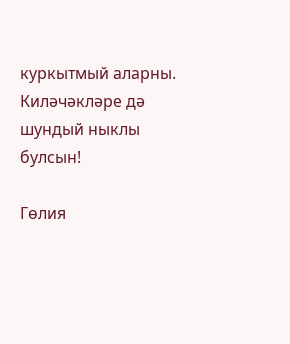куркытмый аларны. Киләчәкләре дә шундый ныклы булсын!

Гөлия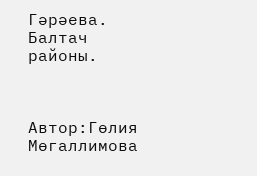Гәрәева.
Балтач районы.



Автор:Гөлия Мөгаллимова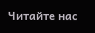Читайте нас